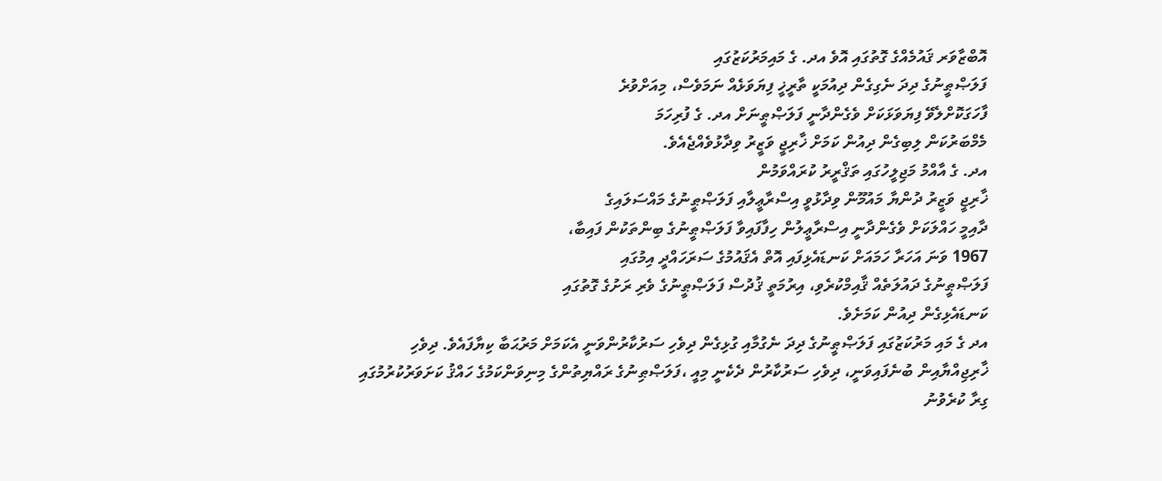އޮބްޒާވަރ ޤައުމެއްގެ ގޮތުގައި އޮވެ އދ. ގެ މައިމަރުކަޒުގައި
ފަލަޞްޠީނުގެ ދިދަ ނެގިގެން ދިއުމަކީ ތާރީޚީ ފިޔަވަޅެއް ނަމަވެސް، މިއަށްވުރެ
ފާހަގަކޮށްލެވޭ ފިޔަވަޅަކަށް ވެގެންދާނީ ފަލަޞްޠީނަށް އދ. ގެ ފުރިހަމަ
މެމްބަރުކަން ލިބިގެން ދިއުން ކަމަށް ޚާރިޖީ ވަޒީރު ވިދާޅުވެއްޖެއެވެ.
އދ. ގެ އާއްމު މަޖިލީހުގައި ތަޤްރީރު ކުރައްވަމުން
ޚާރިޖީ ވަޒީރު ދުންޔާ މައުމޫން ވިދާޅުވީ އިސްރާޢީލާއި ފަލަޞްޠީނުގެ މައްސަލައިގެ
ދާއިމީ ހައްލަކަށް ވެގެންދާނީ އިސްރާޢީލުން ހިފާފައިވާ ފަލަޞްޠީނުގެ ބިންތަކުން ފައިބާ،
1967 ވަނަ އަހަރާ ހަމައަށް ކަނޑައެޅިފައި އޮތް އެޤައުމުގެ ސަރަހައްދީ އިމުގައި
ފަލަޞްޠީނުގެ ދައުލަތެއް ޤާއިމްކުރެވި، އިރުމަތީ ޤުދުސް ފަލަޞްޠީނުގެ ވެރި ރަށުގެ ގޮތުގައި
ކަނޑައެޅިގެން ދިއުން ކަމަށެވެ.
އދ ގެ މައި މަރުކަޒުގައި ފަލަޞްޠީނުގެ ދިދަ ނެގުމާއި ގުޅިގެން ދިވެހި ސަރުކާރުންވަނީ އެކަމަށް މަރުޙަބާ ކިޔާފައެވެ. ދިވެހި ޚާރިޖިއްޔާއިން ބުނެފައިވަނީ، ދިވެހި ސަރުކާރުން ދެކެނީ މިއީ ،ފަލަޞްޠިނުގެ ރައްޔިތުންގެ މިނިވަންކަމުގެ ހައްޤު ކަށަވަރުކުރުމުގައި ގިރާ ކުރެވުނު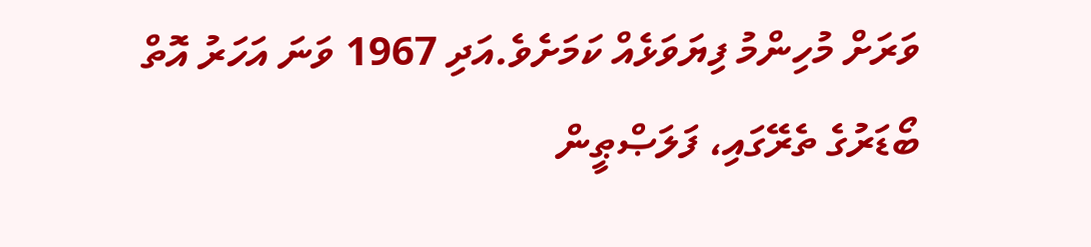ވަރަށް މުހިންމު ފިޔަވަޅެއް ކަމަށެވެ.އަދި 1967 ވަނަ އަހަރު އޮތް ބޯޑަރުގެ ތެރޭގައި، ފަލަޞްޠީން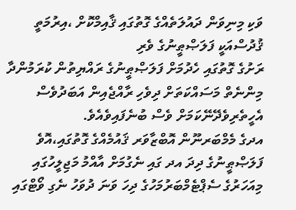ވަކި މިނިވަން ދައުލަތެއްގެ ގޮތުގައި ޤާއިމްކޮށް ،އިރުމަތީ ޤުދުސްއަކީ ފަލަޞްޠީނުގެ ވެރި
ރަށުގެ ގޮތުގައި ހެދުމަށް ފަލަޞްޠީނުގެ ރައްޔިތުން ކުރަމުންދާ މިންނެތް މަސައްކަތަށް ދިވެހި ރާއްޖެއިން އަބަދުވެސް އެހީތެރިވެދޭނޭކަމަށް ވެސް ބުނެފައިވެއެވެ.
އދގެ މެމްބަރނޫން އޮބްޒާވަރ ޤައުމެއްގެ ގޮތުގައި،އޮވެ ފަލަޞްޠީނުގެ ދިދަ އދ ގައި ނެގުމަށް އާއްމު މަޖިލީހުގައި މިއަހަރުގެ ސެޕްޓެމްބަރުމަހުގެ ދިހަ ވަނަ ދުވަހު ނެގި ވޯޓްގައި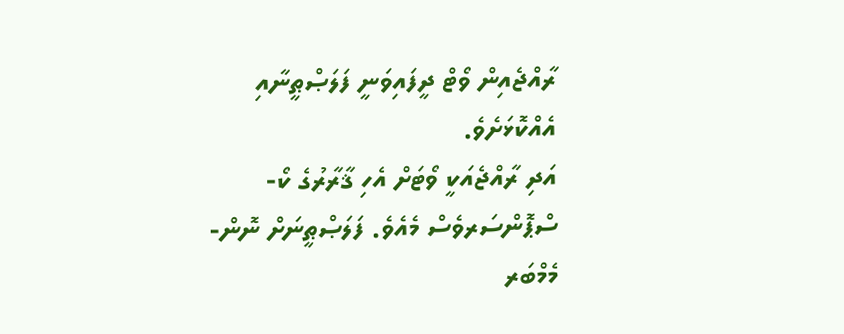ރާއްޖެއިން ވޯޓް ދީފައިވަނީ ފަލަޞްޠީނާއި އެއްކޮޅަށެވެ.
އަދި ރާއްޖެއަކީ ވޯޓަށް އެހި ޤާރާރުގެ ކޯ-ސްޕޮންސަރވެސް މެއެވެ. ފަލަޞްޠީނަށް ނޮން-މެމްބަރ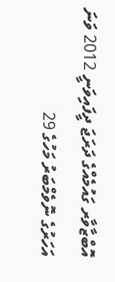އޮބްޒާވާރ ގައުމެއްގެ ދަރަޖަ ދީފައިވަނީ 2012 ވަނަ އަހަރުގެ ނޮވެމްބަރު މަހުގެ 29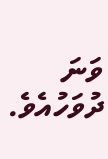ވަނަ ދުވަހުއެވެ.